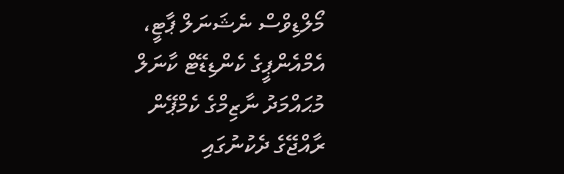މޯލްޑިވްސް ނެޝަނަލް ޕާޓީ، އެމްއެންޕީގެ ކެންޑިޑޭޓް ކާނަލް މުޙައްމަދު ނާޒިމްގެ ކެމްޕޭން ރާއްޖޭގެ ދެކުނުގައި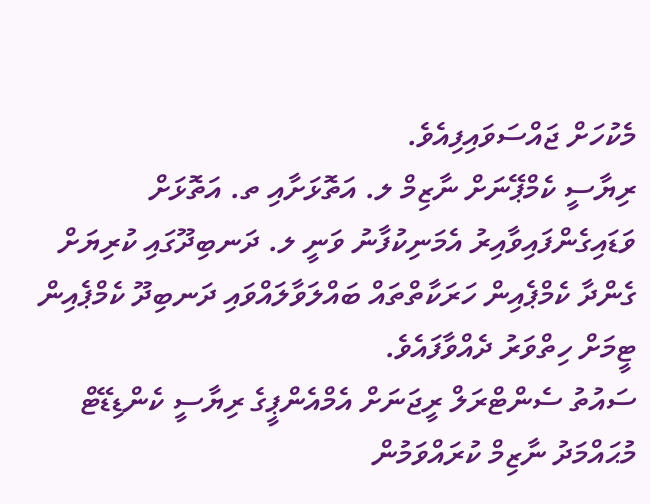މެކުހަށް ޖައްސަވައިފިއެވެ.
ރިޔާސީ ކެމްޕޭނަށް ނާޒިމް ލ. އަތޮޅަށާއި ތ. އަތޮޅަށް ވަޑައިގެންފައިވާއިރު އެމަނިކުފާނު ވަނީ ލ. ދަނބިދޫގައި ކުރިޔަށް ގެންދާ ކެމްޕެއިން ހަރަކާތްތައް ބައްލަވާލައްވައި ދަނބިދޫ ކެމްޕެއިން ޓީމަށް ހިތްވަރު ދެއްވާފައެވެ.
ސައުތު ސެންޓްރަލް ރީޖަނަށް އެމްއެންޕީގެ ރިޔާސީ ކެންޑިޑޭޓް މުޙައްމަދު ނާޒިމް ކުރައްވަމުން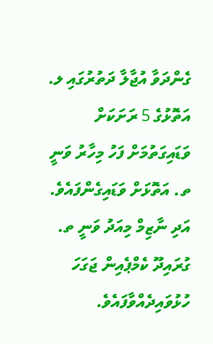ގެންދަވާ އުޖާލާ ދަތުރުގައި ލ. އަތޮޅުގެ 5 ރަށަކަށް ވަޑައިގަތުމަށް ފަހު މިހާރު ވަނީ ތ. އަތޮޅަށް ވަޑައިގެންފައެވެ. އަދި ނާޒިމް މިއަދު ވަނީ ތ. ގުރައިދޫ ކެމްޕެއިން ޖަގަހަ ހުޅުވައިދެއްވާފައެވެ.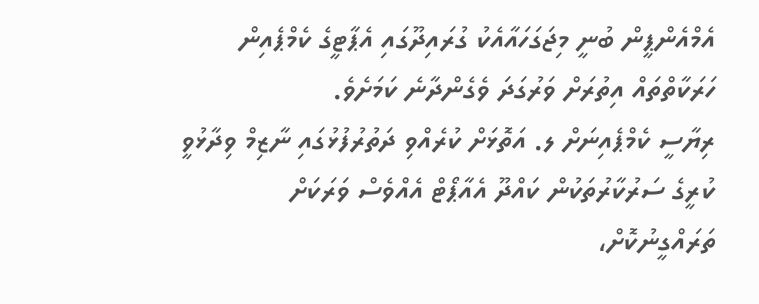އެމްއެންޕީން ބުނީ މިޖަގަހައާއެކު ގުރައިދޫގައި އެޕާޓީގެ ކެމްޕެއިން ހަރަކާތްތައް އިތުރަށް ވަރުގަދަ ވެގެންދާނެ ކަމަށެވެ.
ރިޔާސީ ކެމްޕެއިނަށް ލ. އަތޮޅަށް ކުރެއްވި ދަތުރުފުޅުގައި ނާޒިމް ވިދާޅުވީ ކުރީގެ ސަރުކާރުތަކުން ކައްދޫ އެއާޕޯޓް އެއްވެސް ވަރަކަށް ތަރައްގީނުކޮށް،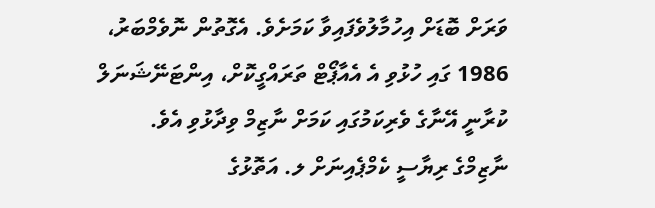ވަރަށް ބޮޑަށް އިހުމާލުވެފައިވާ ކަމަށެވެ. އެގޮތުން ނޮވެމްބަރު، 1986 ގައި ހުޅުވި އެ އެއާޕޯޓް ތަރައްގީކޮށް، އިންޓަނޭޝަނަލް ކުރާނީ އޭނާގެ ވެރިކަމުގައި ކަމަށް ނާޒިމް ވިދާޅުވި އެވެ.
ނާޒިމްގެ ރިޔާސީ ކެމްޕެއިނަށް ލ. އަތޮޅުގެ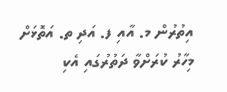އިތުރުން މ. އާއި ފ. އަދި ތ. އަތޮޅަށް މިހާރު ކުރަށްވާ ދަތުރުގައި އެކި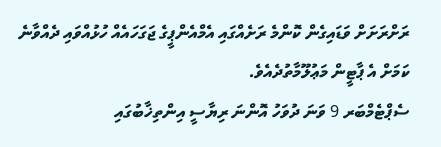ރަށްރަށަށް ވަޑައިގެން ކޮންމެ ރަށެއްގައި އެމްއެންޕީގެ ޖަގަހައެއް ހުޅުއްވައި ދެއްވާނެ ކަމަށް އެ ޕާޓީން މަޢުލޫމާތުދެއެވެ.
ސެޕްޓެމްބަރ 9 ވަނަ ދުވަހު އޮންނަ ރިޔާސީ އިންތިޚާބުގައި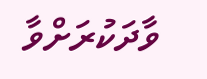ވާދަކުރަށްވާ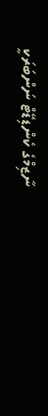ނާޒިމްގެ ކެންޑިޑޭޓް ނަންބަރަކީ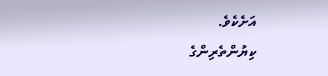އަށެކެވެ.
ކިޔުންތެރިންގެ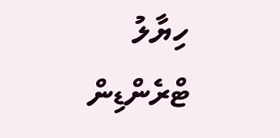ހިޔާލު
ޓްރެންޑިން